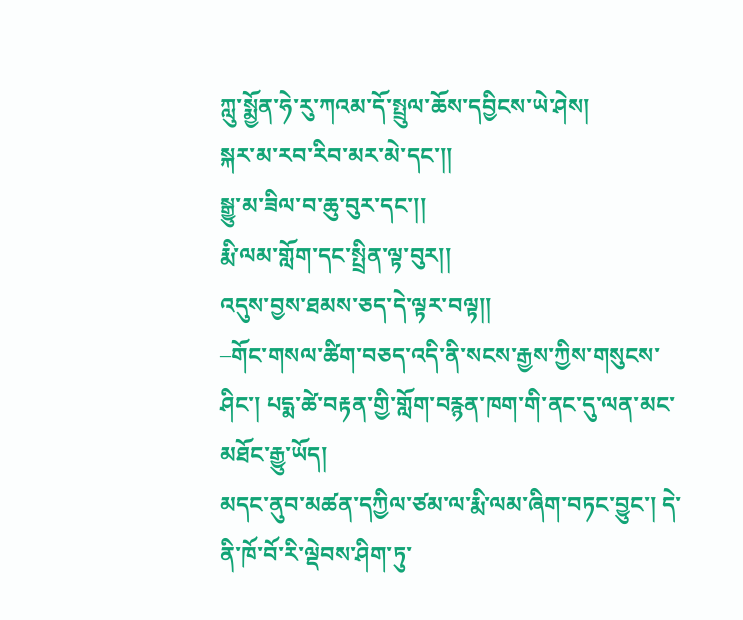ཀླུ་སྨྱོན་ཧེ་རུ་ཀའམ་དོ་སྤྲུལ་ཆོས་དབྱིངས་ཡེ་ཤེས།
སྐར་མ་རབ་རིབ་མར་མེ་དང་།།
སྒྱུ་མ་ཟིལ་བ་ཆུ་བུར་དང་།།
རྨི་ལམ་གློག་དང་སྤྲིན་ལྟ་བུར།།
འདུས་བྱས་ཐམས་ཅད་དེ་ལྟར་བལྟ།།
–གོང་གསལ་ཚིག་བཅད་འདི་ནི་སངས་རྒྱས་ཀྱིས་གསུངས་ཤིང་། པདྨ་ཚེ་བརྟན་གྱི་གློག་བརྙན་ཁག་གི་ནང་དུ་ལན་མང་མཐོང་རྒྱུ་ཡོད།
མདང་ནུབ་མཚན་དཀྱིལ་ཙམ་ལ་རྨི་ལམ་ཞིག་བཏང་བྱུང་། དེ་ནི་ཁོ་བོ་རི་ལྡེབས་ཤིག་ཏུ་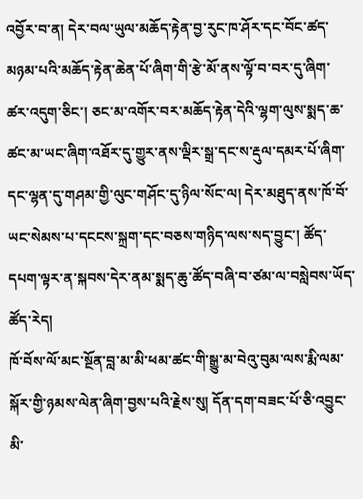འབྱོར་བ་ན། དེར་བལ་ཡུལ་མཆོད་རྟེན་བྱ་རུང་ཁ་ཤོར་དང་བོང་ཚད་མཉམ་པའི་མཆོད་རྟེན་ཆེན་པོ་ཞིག་གི་རྩེ་མོ་ནས་ལྟོ་བ་བར་དུ་ཞིག་ཚར་འདུག་ཅིང་། ཅང་མ་འགོར་བར་མཆོད་རྟེན་དེའི་ལྷག་ལུས་སྨད་ཆ་ཚང་མ་ཡང་ཞིག་འཐོར་དུ་གྱུར་ནས་ལྡིར་སྒྲ་དང་ས་རྡུལ་དམར་པོ་ཞིག་དང་ལྷན་དུ་གཤམ་གྱི་ལུང་གཤོང་དུ་ཉིལ་སོང་ལ། དེར་མཐུད་ནས་ཁོ་བོ་ཡང་སེམས་པ་དངངས་སྐྲག་དང་བཅས་གཉིད་ལས་སད་བྱུང་། ཚོད་དཔག་ལྟར་ན་སྐབས་དེར་ནམ་སྨད་ཆུ་ཚོད་བཞི་བ་ཙམ་ལ་བསླེབས་ཡོད་ཚོད་རེད།
ཁོ་བོས་ལོ་མང་སྔོན་བླ་མ་མི་ཕམ་ཚང་གི་སྒྱུ་མ་བེའུ་བུམ་ལས་རྨི་ལམ་སྐོར་གྱི་ཉམས་ལེན་ཞིག་བྱས་པའི་རྗེས་སུ། དོན་དག་བཟང་པོ་ཅི་འབྱུང་མི་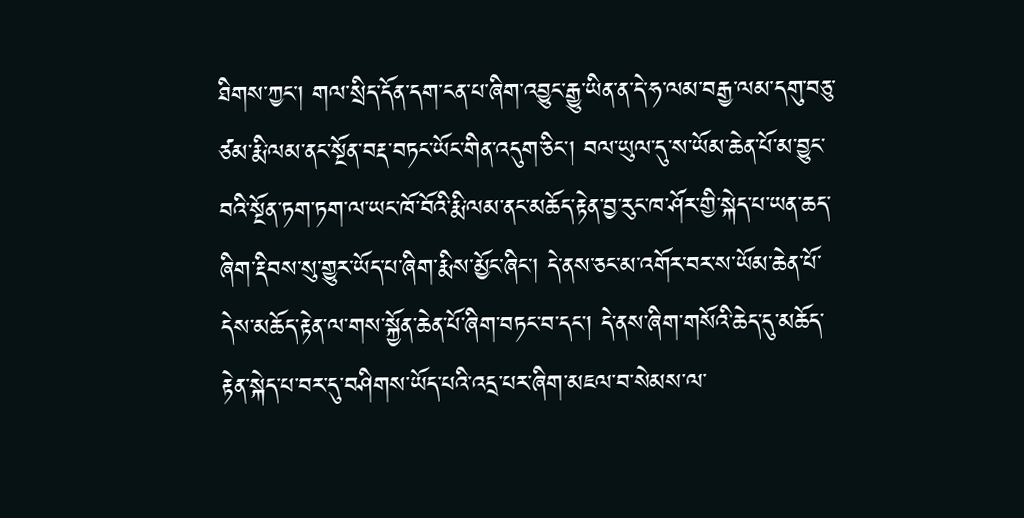ཐིགས་ཀྱང་། གལ་སྲིད་དོན་དག་ངན་པ་ཞིག་འབྱུང་རྒྱུ་ཡིན་ན་དེ་ཧ་ལམ་བརྒྱ་ལམ་དགུ་བཅུ་ཙམ་རྨི་ལམ་ནང་སྔོན་བརྡ་བཏང་ཡོང་གིན་འདུག་ཅིང་། བལ་ཡུལ་དུ་ས་ཡོམ་ཆེན་པོ་མ་བྱུང་བའི་སྔོན་ཏག་ཏག་ལ་ཡང་ཁོ་བོའི་རྨི་ལམ་ནང་མཆོད་རྟེན་བྱ་རུང་ཁ་ཤོར་གྱི་སྐེད་པ་ཡན་ཆད་ཞིག་རྡིབས་སུ་གྱུར་ཡོད་པ་ཞིག་རྨིས་མྱོང་ཞིང་། དེ་ནས་ཅང་མ་འགོར་བར་ས་ཡོམ་ཆེན་པོ་དེས་མཆོད་རྟེན་ལ་གས་སྐྱོན་ཆེན་པོ་ཞིག་བཏང་བ་དང་། དེ་ནས་ཞིག་གསོའི་ཆེད་དུ་མཆོད་རྟེན་སྐེད་པ་བར་དུ་བཤིགས་ཡོད་པའི་འདྲ་པར་ཞིག་མཇལ་བ་སེམས་ལ་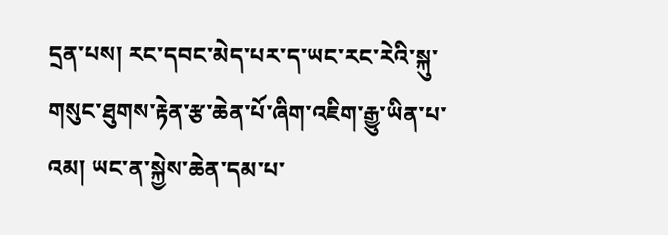དྲན་པས། རང་དབང་མེད་པར་ད་ཡང་རང་རེའི་སྐུ་གསུང་ཐུགས་རྟེན་རྩ་ཆེན་པོ་ཞིག་འཇིག་རྒྱུ་ཡིན་པ་འམ། ཡང་ན་སྐྱེས་ཆེན་དམ་པ་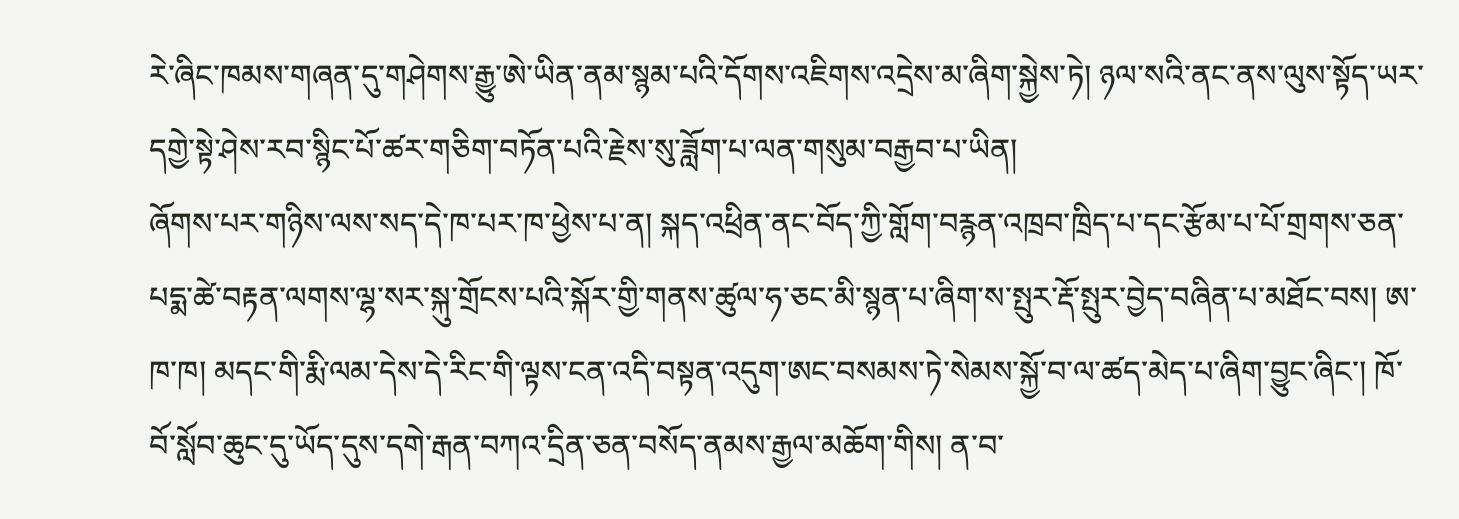རེ་ཞིང་ཁམས་གཞན་དུ་གཤེགས་རྒྱུ་ཨེ་ཡིན་ནམ་སྙམ་པའི་དོགས་འཇིགས་འདྲེས་མ་ཞིག་སྐྱེས་ཏེ། ཉལ་སའི་ནང་ནས་ལུས་སྟོད་ཡར་དགྱེ་སྟེ་ཤེས་རབ་སྙིང་པོ་ཚར་གཅིག་བཏོན་པའི་རྗེས་སུ་ཟློག་པ་ལན་གསུམ་བརྒྱབ་པ་ཡིན།
ཞོགས་པར་གཉིས་ལས་སད་དེ་ཁ་པར་ཁ་ཕྱེས་པ་ན། སྐད་འཕྲིན་ནང་བོད་ཀྱི་གློག་བརྙན་འཁྲབ་ཁྲིད་པ་དང་རྩོམ་པ་པོ་གྲགས་ཅན་པདྨ་ཚེ་བརྟན་ལགས་ལྷ་སར་སྐུ་གྲོངས་པའི་སྐོར་གྱི་གནས་ཚུལ་ཧ་ཅང་མི་སྙན་པ་ཞིག་ས་སྤུར་རྡོ་སྤུར་བྱེད་བཞིན་པ་མཐོང་བས། ཨ་ཁ་ཁ། མདང་གི་རྨི་ལམ་དེས་དེ་རིང་གི་ལྟས་ངན་འདི་བསྟན་འདུག་ཨང་བསམས་ཏེ་སེམས་སྐྱོ་བ་ལ་ཚད་མེད་པ་ཞིག་བྱུང་ཞིང་། ཁོ་བོ་སློབ་ཆུང་དུ་ཡོད་དུས་དགེ་རྒན་བཀའ་དྲིན་ཅན་བསོད་ནམས་རྒྱལ་མཆོག་གིས། ན་བ་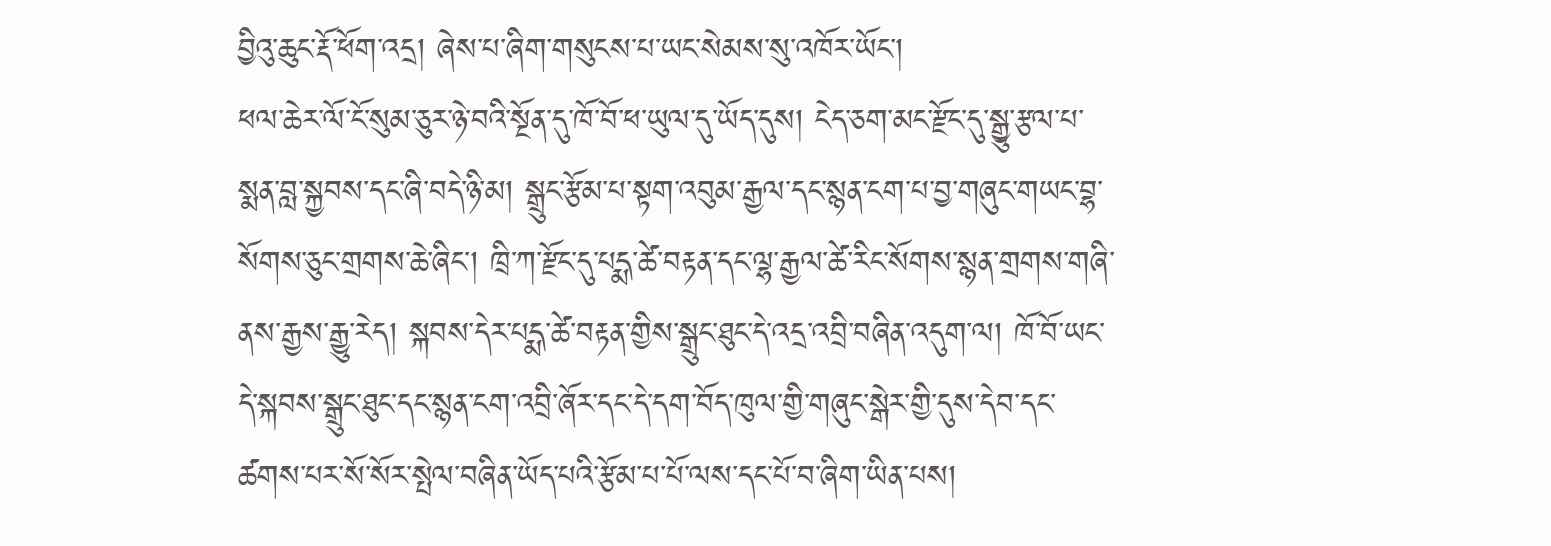བྱིའུ་ཆུང་རྡོ་ཕོག་འདྲ། ཞེས་པ་ཞིག་གསུངས་པ་ཡང་སེམས་སུ་འཁོར་ཡོང་།
ཕལ་ཆེར་ལོ་ངོ་སུམ་ཅུར་ཉེ་བའི་སྔོན་དུ་ཁོ་བོ་ཕ་ཡུལ་དུ་ཡོད་དུས། ངེད་ཅག་མང་རྫོང་དུ་སྒྱུ་རྩལ་པ་སྨན་བླ་སྐྱབས་དང་ཞི་བདེ་ཉི་མ། སྒྲུང་རྩོམ་པ་སྟག་འབུམ་རྒྱལ་དང་སྙན་ངག་པ་བྱ་གཞུང་གཡང་བྷ་སོགས་ཅུང་གྲགས་ཆེ་ཞིང་། ཁྲི་ཀ་རྫོང་དུ་པདྨ་ཚེ་བརྟན་དང་ལྷ་རྒྱལ་ཚེ་རིང་སོགས་སྙན་གྲགས་གཞི་ནས་རྒྱས་རྒྱུ་རེད། སྐབས་དེར་པདྨ་ཚེ་བརྟན་གྱིས་སྒྲུང་ཐུང་དེ་འདྲ་འབྲི་བཞིན་འདུག་ལ། ཁོ་བོ་ཡང་དེ་སྐབས་སྒྲུང་ཐུང་དང་སྙན་ངག་འབྲི་ཞོར་དང་དེ་དག་བོད་ཁུལ་གྱི་གཞུང་སྒེར་གྱི་དུས་དེབ་དང་ཚགས་པར་སོ་སོར་སྤེལ་བཞིན་ཡོད་པའི་རྩོམ་པ་པོ་ལས་དང་པོ་བ་ཞིག་ཡིན་པས།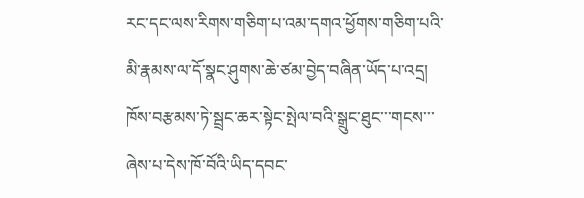རང་དང་ལས་རིགས་གཅིག་པ་འམ་དགའ་ཕྱོགས་གཅིག་པའི་མི་རྣམས་ལ་དོ་སྣང་ཤུགས་ཆེ་ཙམ་བྱེད་བཞིན་ཡོད་པ་འདྲ། ཁོས་བརྩམས་ཏེ་སྦྲང་ཆར་སྟེང་སྤེལ་བའི་སྒྲུང་ཐུང་་་གངས་་་ཞེས་པ་དེས་ཁོ་བོའི་ཡིད་དབང་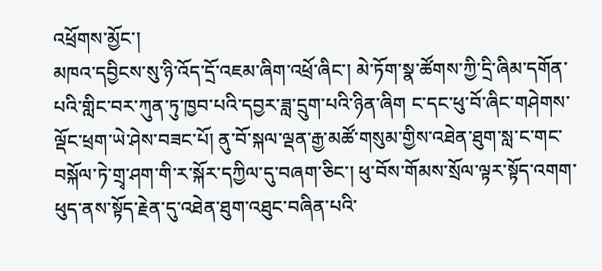འཕྲོགས་མྱོང་།
མཁའ་དབྱིངས་སུ་ཉི་འོད་དྲོ་འཇམ་ཞིག་འཕྲོ་ཞིང་། མེ་ཏོག་སྣ་ཚོགས་ཀྱི་དྲི་ཞིམ་དགོན་པའི་གླིང་བར་ཀུན་ཏུ་ཁྱབ་པའི་དབྱར་ཟླ་དྲུག་པའི་ཉིན་ཞིག ང་དང་ཕུ་བོ་ཞིང་གཤེགས་ལྡོང་ཕྲག་ཡེ་ཤེས་བཟང་པོ། ནུ་བོ་སྐལ་ལྡན་རྒྱ་མཚོ་གསུམ་གྱིས་འཐེན་ཐུག་སླ་ང་གང་བསྐོལ་ཏེ་གྲྭ་ཤག་གི་ར་སྐོར་དཀྱིལ་དུ་བཞག་ཅིང་། ཕུ་བོས་གོམས་སྲོལ་ལྟར་སྟོད་འགག་ཕུད་ནས་སྟོད་རྗེན་དུ་འཐེན་ཐུག་འཐུང་བཞིན་པའི་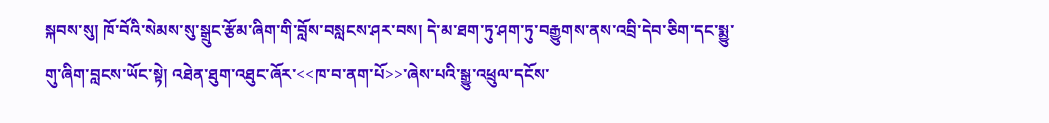སྐབས་སུ། ཁོ་བོའི་སེམས་སུ་སྒྲུང་རྩོམ་ཞིག་གི་བློས་བསླངས་ཤར་བས། དེ་མ་ཐག་ཏུ་ཤག་ཏུ་བརྒྱུགས་ནས་འབྲི་དེབ་ཅིག་དང་སྨྱུ་གུ་ཞིག་བླངས་ཡོང་སྟེ། འཐེན་ཐུག་འཐུང་ཞོར་<<ཁ་བ་ནག་པོ>>་ཞེས་པའི་སྒྱུ་འཕྲུལ་དངོས་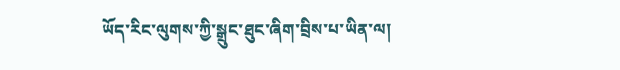ཡོད་རིང་ལུགས་ཀྱི་སྒྲུང་ཐུང་ཞིག་བྲིས་པ་ཡིན་ལ།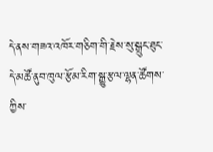དེ་ནས་གཟའ་འཁོར་གཅིག་གི་རྗེས་སུ་སྒྲུང་ཐུང་དེ་མཚོ་ནུབ་ཁུལ་རྩོམ་རིག་སྒྱུ་རྩལ་ལྷན་ཚོགས་ཀྱིས་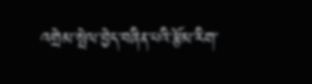འགྲེམ་སྤེལ་བྱེད་བཞིན་པའི་རྩོམ་རིག་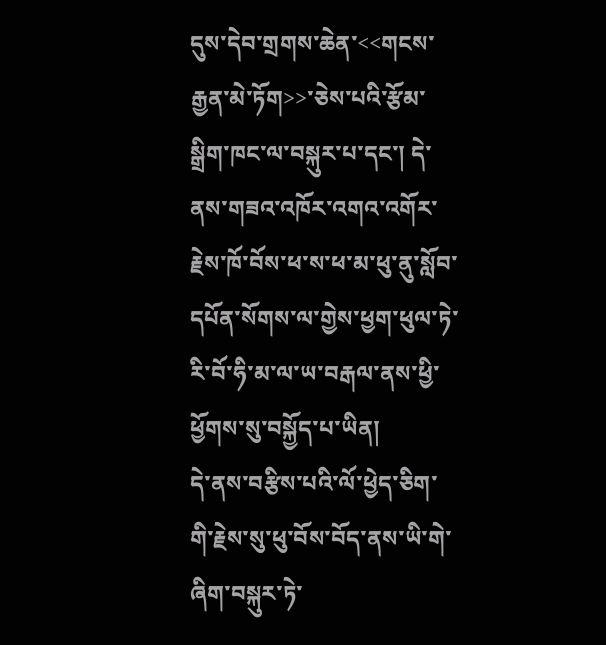དུས་དེབ་གྲགས་ཆེན་<<གངས་རྒྱན་མེ་ཏོག>>་ཅེས་པའི་རྩོམ་སྒྲིག་ཁང་ལ་བསྐུར་པ་དང་། དེ་ནས་གཟའ་འཁོར་འགའ་འགོར་རྗེས་ཁོ་བོས་ཕ་ས་ཕ་མ་ཕུ་ནུ་སློབ་དཔོན་སོགས་ལ་གྱེས་ཕྱག་ཕུལ་ཏེ་རི་བོ་ཧི་མ་ལ་ཡ་བརྒལ་ནས་ཕྱི་ཕྱོགས་སུ་བསྐྱོད་པ་ཡིན།
དེ་ནས་བརྩིས་པའི་ལོ་ཕྱེད་ཅིག་གི་རྗེས་སུ་ཕུ་བོས་བོད་ནས་ཡི་གེ་ཞིག་བསྐུར་ཏེ་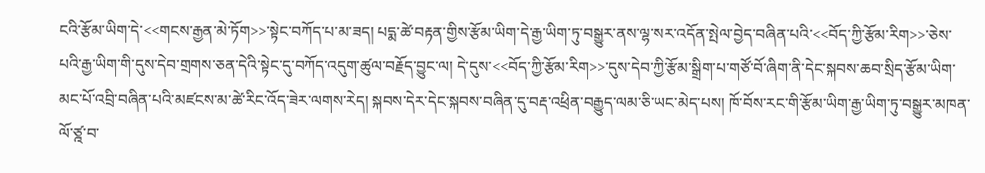ངའི་རྩོམ་ཡིག་དེ་<<གངས་རྒྱན་མེ་ཏོག>>་སྟེང་བཀོད་པ་མ་ཟད། པདྨ་ཚེ་བརྟན་གྱིས་རྩོམ་ཡིག་དེ་རྒྱ་ཡིག་ཏུ་བསྒྱུར་ནས་ལྷ་སར་འདོན་སྤེལ་བྱེད་བཞིན་པའི་<<བོད་ཀྱི་རྩོམ་རིག>>་ཅེས་པའི་རྒྱ་ཡིག་གི་དུས་དེབ་གྲགས་ཅན་དེའི་སྟེང་དུ་བཀོད་འདུག་ཚུལ་བརྗོད་བྱུང་ལ། དེ་དུས་<<བོད་ཀྱི་རྩོམ་རིག>>་དུས་དེབ་ཀྱི་རྩོམ་སྒྲིག་པ་གཙོ་བོ་ཞིག་ནི་དེང་སྐབས་ཆབ་སྲིད་རྩོམ་ཡིག་མང་པོ་འབྲི་བཞིན་པའི་མཛངས་མ་ཚེ་རིང་འོད་ཟེར་ལགས་རེད། སྐབས་དེར་དེང་སྐབས་བཞིན་དུ་བརྡ་འཕྲིན་བརྒྱུད་ལམ་ཅི་ཡང་མེད་པས། ཁོ་བོས་རང་གི་རྩོམ་ཡིག་རྒྱ་ཡིག་ཏུ་བསྒྱུར་མཁན་ལོ་ཙྰ་བ་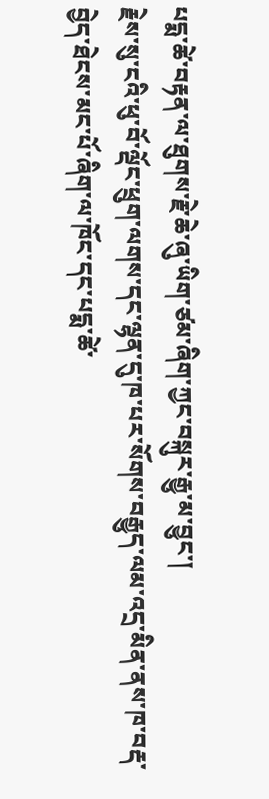པདྨ་ཚེ་བརྟན་ལ་ཐུགས་རྗེ་ཆེ་ཞུ་ཡིག་ཙམ་ཞིག་ཀྱང་བསྐུར་རྒྱུ་མ་བྱུང་།
རྗེས་སུ་ངའི་ཕུ་བོ་ལྡོང་ཕྲུག་ལགས་དང་ལྷན་དུ་ཁ་པར་སོགས་བརྒྱུད་ལམ་འདྲ་མིན་ནས་ཁ་བརྡ་བྱེད་ཐེངས་མང་པོ་ཞིག་ལ་ཁོང་དང་པདྨ་ཚེ་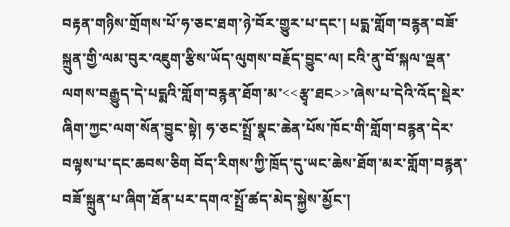བརྟན་གཉིས་གྲོགས་པོ་ཧ་ཅང་ཐག་ཉེ་བོར་གྱུར་པ་དང་། པདྨ་གློག་བརྙན་བཟོ་སྐྲུན་གྱི་ལམ་བུར་འཇུག་རྩིས་ཡོད་ལུགས་བརྗོད་བྱུང་ལ། ངའི་ནུ་བོ་སྐལ་ལྡན་ལགས་བརྒྱུད་དེ་པདྨའི་གློག་བརྙན་ཐོག་མ་<<རྩྭ་ཐང>>་ཞེས་པ་དེའི་འོད་སྡེར་ཞིག་ཀྱང་ལག་སོན་བྱུང་སྟེ། ཧ་ཅང་སྤྲོ་སྣང་ཆེན་པོས་ཁོང་གི་གློག་བརྙན་དེར་བལྟས་པ་དང་ཆབས་ཅིག བོད་རིགས་ཀྱི་ཁྲོད་དུ་ཡང་ཆེས་ཐོག་མར་གློག་བརྙན་བཟོ་སྐྲུན་པ་ཞིག་ཐོན་པར་དགའ་སྤྲོ་ཚད་མེད་སྐྱེས་མྱོང་།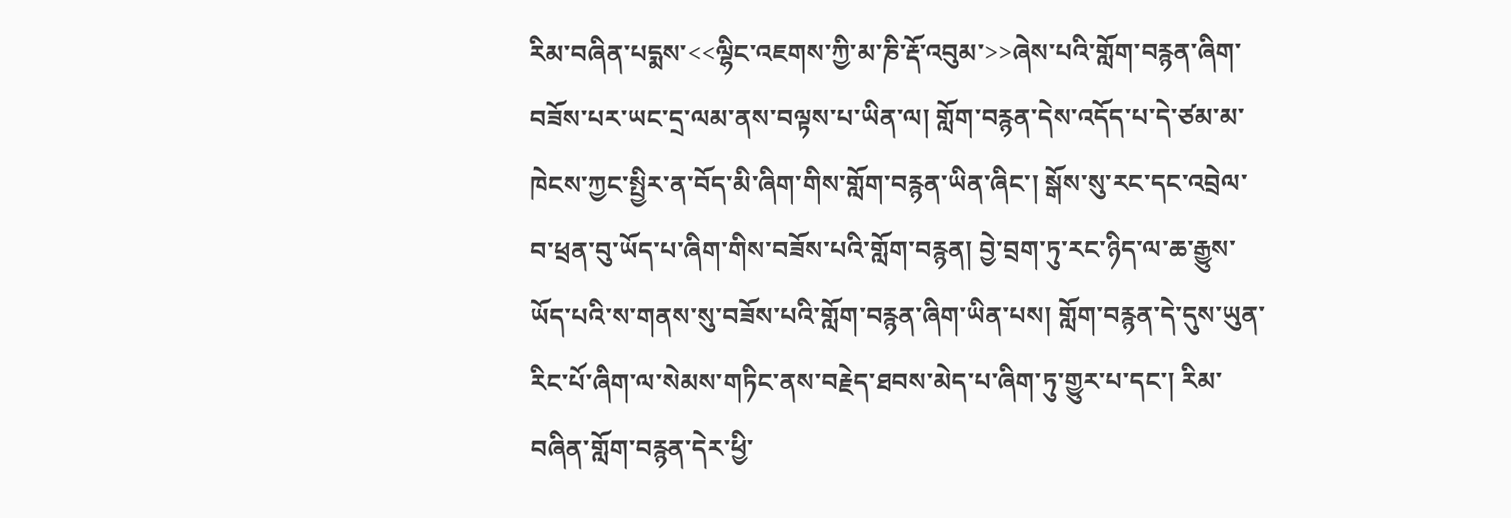རིམ་བཞིན་པདྨས་<<ལྷིང་འཇགས་ཀྱི་མ་ཎི་རྡོ་འབུམ་>>ཞེས་པའི་གློག་བརྙན་ཞིག་བཟོས་པར་ཡང་དྲ་ལམ་ནས་བལྟས་པ་ཡིན་ལ། གློག་བརྙན་དེས་འདོད་པ་དེ་ཙམ་མ་ཁེངས་ཀྱང་སྤྱིར་ན་བོད་མི་ཞིག་གིས་གློག་བརྙན་ཡིན་ཞིང་། སྒོས་སུ་རང་དང་འབྲེལ་བ་ཕྲན་བུ་ཡོད་པ་ཞིག་གིས་བཟོས་པའི་གློག་བརྙན། བྱེ་བྲག་ཏུ་རང་ཉིད་ལ་ཆ་རྒྱུས་ཡོད་པའི་ས་གནས་སུ་བཟོས་པའི་གློག་བརྙན་ཞིག་ཡིན་པས། གློག་བརྙན་དེ་དུས་ཡུན་རིང་པོ་ཞིག་ལ་སེམས་གཏིང་ནས་བརྗེད་ཐབས་མེད་པ་ཞིག་ཏུ་གྱུར་པ་དང་། རིམ་བཞིན་གློག་བརྙན་དེར་ཕྱི་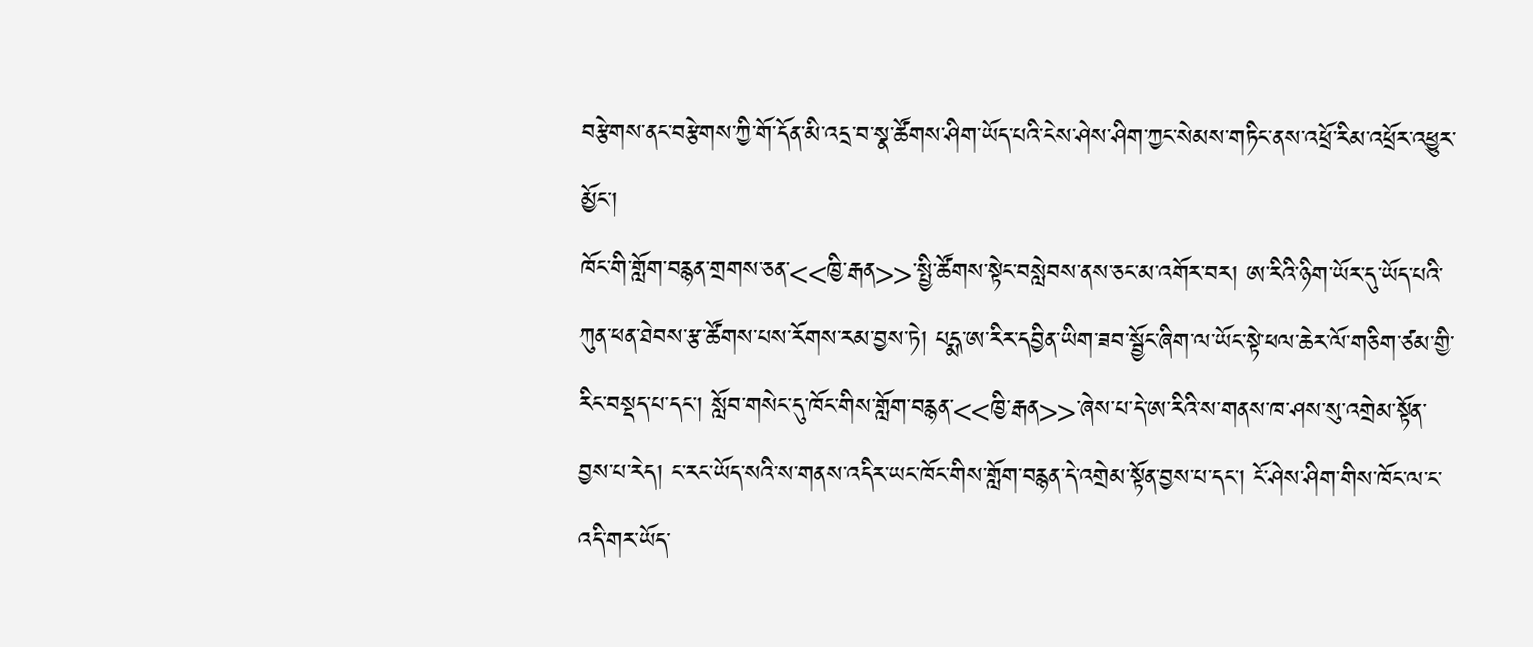བརྩེགས་ནང་བརྩེགས་ཀྱི་གོ་དོན་མི་འདྲ་བ་སྣ་ཚོགས་ཤིག་ཡོད་པའི་ངེས་ཤེས་ཤིག་ཀྱང་སེམས་གཏིང་ནས་འཕྲོ་རིམ་འཕྲོར་འཕྱུར་མྱོང་།
ཁོང་གི་གློག་བརྙན་གྲགས་ཅན་<<ཁྱི་རྒན>>་སྤྱི་ཚོགས་སྟེང་བསླེབས་ནས་ཅང་མ་འགོར་བར། ཨ་རིའི་ཉིག་ཡོར་དུ་ཡོད་པའི་ཀུན་ཕན་ཐེབས་རྩ་ཚོགས་པས་རོགས་རམ་བྱས་ཏེ། པདྨ་ཨ་རིར་དབྱིན་ཡིག་ཟབ་སྦྱོང་ཞིག་ལ་ཡོང་སྟེ་ཕལ་ཆེར་ལོ་གཅིག་ཙམ་གྱི་རིང་བསྡད་པ་དང་། སློབ་གསེང་དུ་ཁོང་གིས་གློག་བརྙན་<<ཁྱི་རྒན>>་ཞེས་པ་དེ་ཨ་རིའི་ས་གནས་ཁ་ཤས་སུ་འགྲེམ་སྟོན་བྱས་པ་རེད། ང་རང་ཡོད་སའི་ས་གནས་འདིར་ཡང་ཁོང་གིས་གློག་བརྙན་དེ་འགྲེམ་སྟོན་བྱས་པ་དང་། ངོ་ཤེས་ཤིག་གིས་ཁོང་ལ་ང་འདི་གར་ཡོད་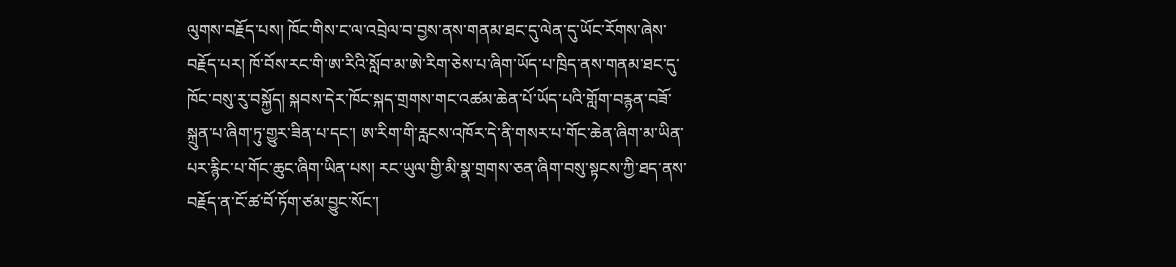ལུགས་བརྗོད་པས། ཁོང་གིས་ང་ལ་འབྲེལ་བ་བྱས་ནས་གནམ་ཐང་དུ་ལེན་དུ་ཡོང་རོགས་ཞེས་བརྗོད་པར། ཁོ་བོས་རང་གི་ཨ་རིའི་སློབ་མ་ཨེ་རིག་ཅེས་པ་ཞིག་ཡོད་པ་ཁྲིད་ནས་གནམ་ཐང་དུ་ཁོང་བསུ་རུ་བསྐྱོད། སྐབས་དེར་ཁོང་སྐད་གྲགས་གང་འཚམ་ཆེན་པོ་ཡོད་པའི་གློག་བརྙན་བཟོ་སྐྲུན་པ་ཞིག་ཏུ་གྱུར་ཟིན་པ་དང་། ཨ་རིག་གི་རླངས་འཁོར་དེ་ནི་གསར་པ་གོང་ཆེན་ཞིག་མ་ཡིན་པར་རྙིང་པ་གོང་ཆུང་ཞིག་ཡིན་པས། རང་ཡུལ་གྱི་མི་སྣ་གྲགས་ཅན་ཞིག་བསུ་སྟངས་ཀྱི་ཐད་ནས་བརྗོད་ན་ངོ་ཚ་བོ་ཏོག་ཙམ་བྱུང་སོང་།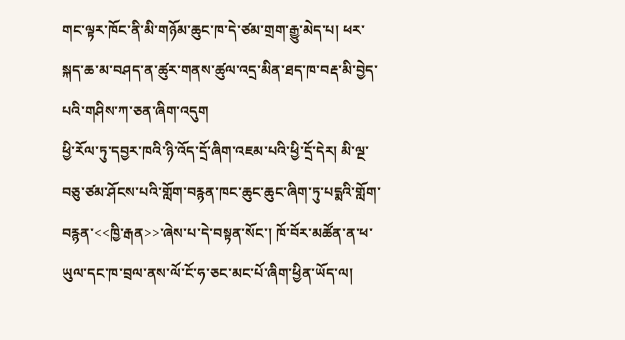གང་ལྟར་ཁོང་ནི་མི་གཉོམ་ཆུང་ཁ་དེ་ཙམ་གྲག་རྒྱུ་མེད་པ། ཕར་སྐད་ཆ་མ་བཤད་ན་ཚུར་གནས་ཚུལ་འདྲ་མིན་ཐད་ཁ་བརྡ་མི་བྱེད་པའི་གཤིས་ཀ་ཅན་ཞིག་འདུག
ཕྱི་རོལ་ཏུ་དབྱར་ཁའི་ཉི་འོད་དྲོ་ཞིག་འཇམ་པའི་ཕྱི་དྲོ་དེར། མི་ལྔ་བཅུ་ཙམ་ཤོངས་པའི་གློག་བརྙན་ཁང་ཆུང་ཆུང་ཞིག་ཏུ་པདྨའི་གློག་བརྙན་<<ཁྱི་རྒན>>་ཞེས་པ་དེ་བསྟན་སོང་། ཁོ་བོར་མཚོན་ན་ཕ་ཡུལ་དང་ཁ་བྲལ་ནས་ལོ་ངོ་ཧ་ཅང་མང་པོ་ཞིག་ཕྱིན་ཡོད་ལ།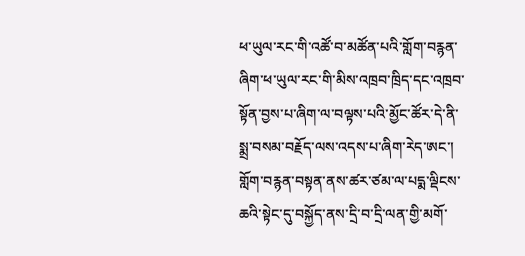ཕ་ཡུལ་རང་གི་འཚོ་བ་མཚོན་པའི་གློག་བརྙན་ཞིག་ཕ་ཡུལ་རང་གི་མིས་འཁྲབ་ཁྲིད་དང་འཁྲབ་སྟོན་བྱས་པ་ཞིག་ལ་བལྟས་པའི་མྱོང་ཚོར་དེ་ནི་སྨྲ་བསམ་བརྗོད་ལས་འདས་པ་ཞིག་རེད་ཨང་།
གློག་བརྙན་བསྟན་ནས་ཚར་ཙམ་ལ་པདྨ་ལྡིངས་ཆའི་སྟེང་དུ་བསྐྱོད་ནས་དྲི་བ་དྲི་ལན་གྱི་མགོ་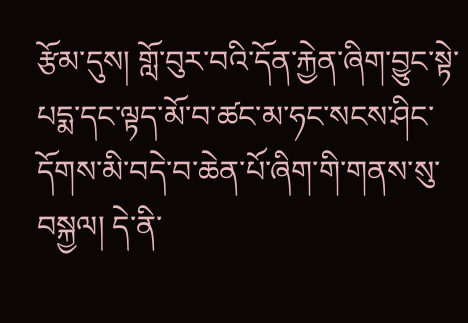རྩོམ་དུས། གློ་བུར་བའི་དོན་རྐྱེན་ཞིག་བྱུང་སྟེ་པདྨ་དང་ལྟད་མོ་བ་ཚང་མ་ཧང་སངས་ཤིང་དོགས་མི་བདེ་བ་ཆེན་པོ་ཞིག་གི་གནས་སུ་བསྐྱལ། དེ་ནི་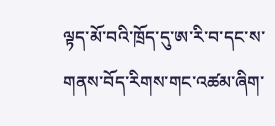ལྟད་མོ་བའི་ཁྲོད་དུ་ཨ་རི་བ་དང་ས་གནས་བོད་རིགས་གང་འཚམ་ཞིག་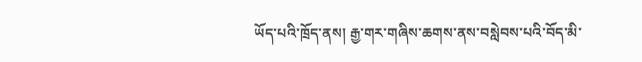ཡོད་པའི་ཁྲོད་ནས། རྒྱ་གར་གཞིས་ཆགས་ནས་བསླེབས་པའི་བོད་མི་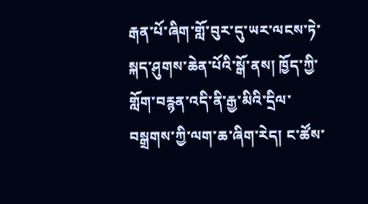རྒན་པོ་ཞིག་གློ་བུར་དུ་ཡར་ལངས་ཏེ་སྐད་ཤུགས་ཆེན་པོའི་སྒོ་ནས། ཁྱོད་ཀྱི་གློག་བརྙན་འདི་ནི་རྒྱ་མིའི་དྲིལ་བསྒྲགས་ཀྱི་ལག་ཆ་ཞིག་རེད། ང་ཚོས་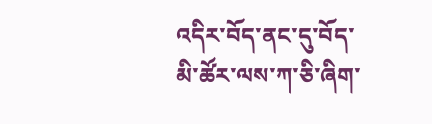འདིར་བོད་ནང་དུ་བོད་མི་ཚོར་ལས་ཀ་ཅི་ཞིག་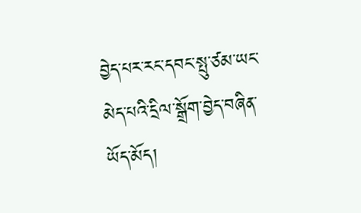བྱེད་པར་རང་དབང་སྤུ་ཙམ་ཡང་མེད་པའི་དྲིལ་སྒྲོག་བྱེད་བཞིན་ཡོད་མོད།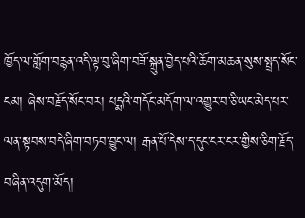ཁྱོད་ལ་གློག་བརྙན་འདི་ལྟ་བུ་ཞིག་བཟོ་སྐྲུན་བྱེད་པའི་ཆོག་མཆན་སུས་སྤྲད་སོང་ངམ། ཞེས་བརྗོད་སོང་བར། པདྨའི་གདོང་མདོག་ལ་འགྱུར་བ་ཅི་ཡང་མེད་པར་ལན་སྟབས་བདེ་ཞིག་བཏབ་བྱུང་ལ། རྒན་པོ་དེས་ད་དུང་ངར་ངར་གྱིས་ཅིག་རྗོད་བཞིན་འདུག་མོད།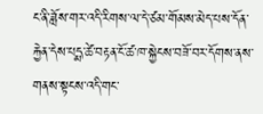ང་ནི་ཟློས་གར་འདི་རིགས་ལ་དེ་ཙམ་གོམས་མེད་པས་དོན་རྐྱེན་དེས་པདྨ་ཚེ་བརྟན་ངོ་ཚ་ཁ་སྐྱེངས་བཟོ་བར་དོགས་ནས་གནས་སྟངས་འདི་གང་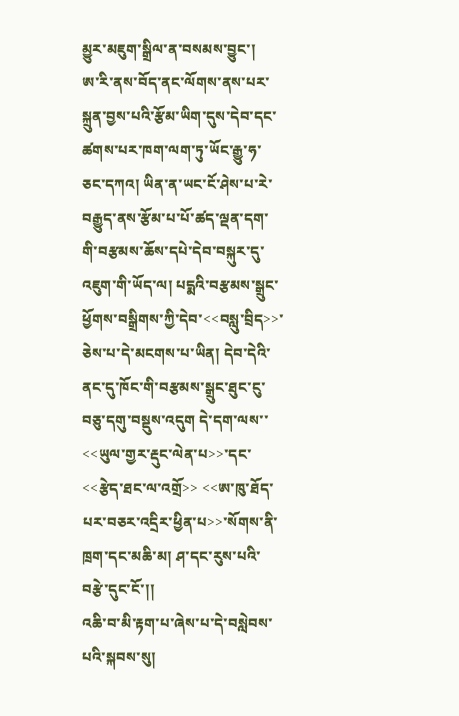མྱུར་མཇུག་སྒྲིལ་ན་བསམས་བྱུང་།
ཨ་རི་ནས་བོད་ནང་ལོགས་ནས་པར་སྐྲུན་བྱས་པའི་རྩོམ་ཡིག་དུས་དེབ་དང་ཚགས་པར་ཁག་ལག་ཏུ་ཡོང་རྒྱུ་ཧ་ཅང་དཀའ། ཡིན་ན་ཡང་ངོ་ཤེས་པ་རེ་བརྒྱུད་ནས་རྩོམ་པ་པོ་ཚད་ལྡན་དག་གི་བརྩམས་ཆོས་དཔེ་དེབ་བསྐུར་དུ་འཇུག་གི་ཡོད་ལ། པདྨའི་བརྩམས་སྒྲུང་ཕྱོགས་བསྒྲིགས་ཀྱི་དེབ་<<བསླུ་བྲིད>>་ཅེས་པ་དེ་མངགས་པ་ཡིན། དེབ་དེའི་ནང་དུ་ཁོང་གི་བརྩམས་སྒྲུང་ཐུང་ངུ་བཅུ་དགུ་བསྡུས་འདུག དེ་དག་ལས་་<<ཡུལ་གྱར་རྡུང་ལེན་པ>>་དང་<<རྩེད་ཐང་ལ་འགྲོ>> <<ཨ་ཁུ་ཐོད་པར་བཅར་འདྲིར་ཕྱིན་པ>>་སོགས་ནི་ཁྲག་དང་མཆི་མ། ཤ་དང་རུས་པའི་བརྩེ་དུང་ངོ་།།
འཆི་བ་མི་རྟག་པ་ཞེས་པ་དེ་བསླེབས་པའི་སྐབས་སུ།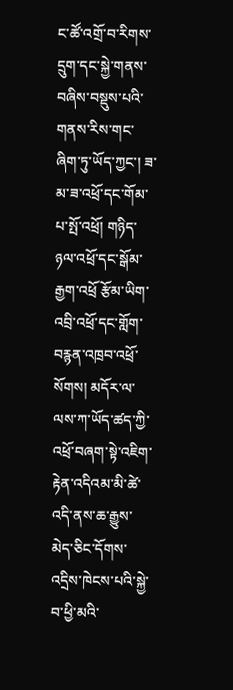ང་ཚོ་འགྲོ་བ་རིགས་དྲུག་དང་སྐྱེ་གནས་བཞིས་བསྡུས་པའི་གནས་རིས་གང་ཞིག་ཏུ་ཡོད་ཀྱང་། ཟ་མ་ཟ་འཕྲོ་དང་གོམ་པ་སྤོ་འཕྲོ། གཉིད་ཉལ་འཕྲོ་དང་སྒོམ་རྒྱག་འཕྲོ རྩོམ་ཡིག་འབྲི་འཕྲོ་དང་གློག་བརྙན་འཁྲབ་འཕྲོ་སོགས། མདོར་ལ་ལས་ཀ་ཡོད་ཚད་ཀྱི་འཕྲོ་བཞག་སྟེ་འཇིག་རྟེན་འདིའམ་མི་ཚེ་འདི་ནས་ཆ་རྒྱུས་མེད་ཅིང་དོགས་འདྲིས་ཁེངས་པའི་སྐྱེ་བ་ཕྱི་མའི་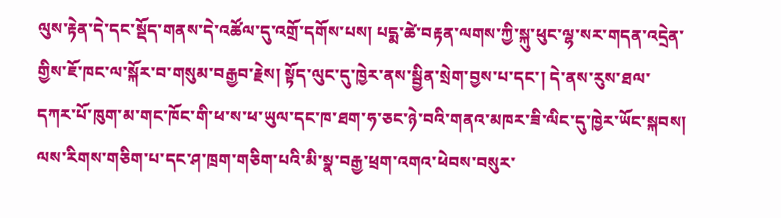ལུས་རྟེན་དེ་དང་སྡོད་གནས་དེ་འཚོལ་དུ་འགྲོ་དགོས་པས། པདྨ་ཚེ་བརྟན་ལགས་ཀྱི་སྐུ་ཕུང་ལྷ་སར་གདན་འདྲེན་གྱིས་ཇོ་ཁང་ལ་སྐོར་བ་གསུམ་བརྒྱབ་རྗེས། སྟོད་ལུང་དུ་ཁྱེར་ནས་སྦྱིན་སྲེག་བྱས་པ་དང་། དེ་ནས་རུས་ཐལ་དཀར་པོ་ཁུག་མ་གང་ཁོང་གི་ཕ་ས་ཕ་ཡུལ་དང་ཁ་ཐག་ཧ་ཅང་ཉེ་བའི་གནའ་མཁར་ཟི་ལིང་དུ་ཁྱེར་ཡོང་སྐབས། ལས་རིགས་གཅིག་པ་དང་ཤ་ཁྲག་གཅིག་པའི་མི་སྣ་བརྒྱ་ཕྲག་འགའ་ཕེབས་བསུར་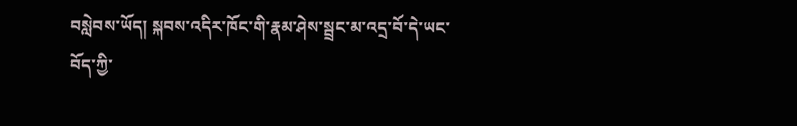བསླེབས་ཡོད། སྐབས་འདིར་ཁོང་གི་རྣམ་ཤེས་སྦྲང་མ་འདྲ་བོ་དེ་ཡང་བོད་ཀྱི་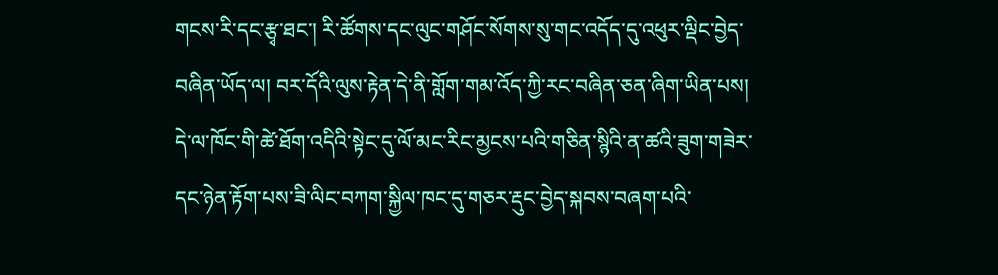གངས་རི་དང་རྩྭ་ཐང་། རི་ཚོགས་དང་ལུང་གཤོང་སོགས་སུ་གང་འདོད་དུ་འཕུར་ལྡིང་བྱེད་བཞིན་ཡོད་ལ། བར་དོའི་ལུས་རྟེན་དེ་ནི་གློག་གམ་འོད་ཀྱི་རང་བཞིན་ཅན་ཞིག་ཡིན་པས། དེ་ལ་ཁོང་གི་ཚེ་ཐོག་འདིའི་སྟེང་དུ་ལོ་མང་རིང་མྱངས་པའི་གཅིན་སྙིའི་ན་ཚའི་ཟུག་གཟེར་དང་ཉེན་རྟོག་པས་ཟི་ལིང་བཀག་སྐྱིལ་ཁང་དུ་གཅར་རྡུང་བྱེད་སྐབས་བཞག་པའི་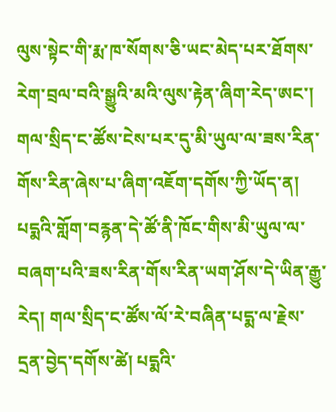ལུས་སྟེང་གི་རྨ་ཁ་སོགས་ཅི་ཡང་མེད་པར་ཐོགས་རེག་བྲལ་བའི་སྒྱུའི་མའི་ལུས་རྟེན་ཞིག་རེད་ཨང་།
གལ་སྲིད་ང་ཚོས་ངེས་པར་དུ་མི་ཡུལ་ལ་ཟས་རིན་གོས་རིན་ཞེས་པ་ཞིག་འཇོག་དགོས་ཀྱི་ཡོད་ན། པདྨའི་གློག་བརྙན་དེ་ཚོ་ནི་ཁོང་གིས་མི་ཡུལ་ལ་བཞག་པའི་ཟས་རིན་གོས་རིན་ཡག་ཤོས་དེ་ཡིན་རྒྱུ་རེད། གལ་སྲིད་ང་ཚོས་ལོ་རེ་བཞིན་པདྨ་ལ་རྗེས་དྲན་བྱེད་དགོས་ཚེ། པདྨའི་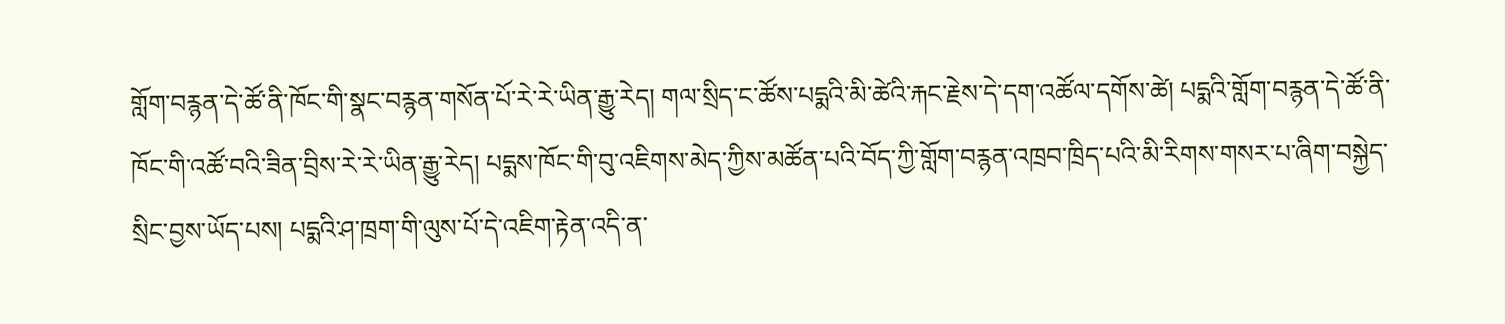གློག་བརྙན་དེ་ཚོ་ནི་ཁོང་གི་སྣང་བརྙན་གསོན་པོ་རེ་རེ་ཡིན་རྒྱུ་རེད། གལ་སྲིད་ང་ཚོས་པདྨའི་མི་ཚེའི་རྐང་རྗེས་དེ་དག་འཚོལ་དགོས་ཚེ། པདྨའི་གློག་བརྙན་དེ་ཚོ་ནི་ཁོང་གི་འཚོ་བའི་ཟིན་བྲིས་རེ་རེ་ཡིན་རྒྱུ་རེད། པདྨས་ཁོང་གི་བུ་འཇིགས་མེད་ཀྱིས་མཚོན་པའི་བོད་ཀྱི་གློག་བརྙན་འཁྲབ་ཁྲིད་པའི་མི་རིགས་གསར་པ་ཞིག་བསྐྱེད་སྲིང་བྱས་ཡོད་པས། པདྨའི་ཤ་ཁྲག་གི་ལུས་པོ་དེ་འཇིག་རྟེན་འདི་ན་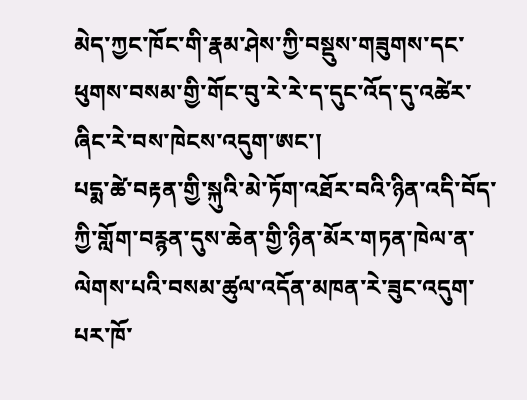མེད་ཀྱང་ཁོང་གི་རྣམ་ཤེས་ཀྱི་བསྡུས་གཟུགས་དང་ཕུགས་བསམ་གྱི་གོང་བུ་རེ་རེ་ད་དུང་འོད་དུ་འཚེར་ཞིང་རེ་བས་ཁེངས་འདུག་ཨང་།
པདྨ་ཚེ་བརྟན་གྱི་སྐུའི་མེ་ཏོག་འཐོར་བའི་ཉིན་འདི་བོད་ཀྱི་གློག་བརྙན་དུས་ཆེན་གྱི་ཉིན་མོར་གཏན་ཁེལ་ན་ལེགས་པའི་བསམ་ཚུལ་འདོན་མཁན་རེ་ཟུང་འདུག་པར་ཁོ་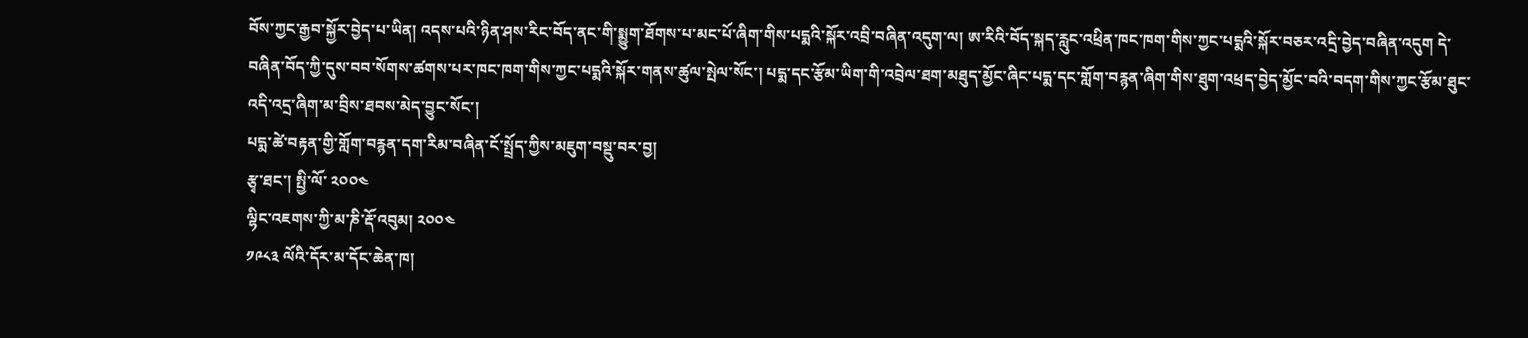བོས་ཀྱང་རྒྱབ་སྐྱོར་བྱེད་པ་ཡིན། འདས་པའི་ཉིན་ཤས་རིང་བོད་ནང་གི་སྨྱུག་ཐོགས་པ་མང་པོ་ཞིག་གིས་པདྨའི་སྐོར་འབྲི་བཞིན་འདུག་ལ། ཨ་རིའི་བོད་སྐད་རླུང་འཕྲིན་ཁང་ཁག་གིས་ཀྱང་པདྨའི་སྐོར་བཅར་འདྲི་བྱེད་བཞིན་འདུག དེ་བཞིན་བོད་ཀྱི་དུས་བབ་སོགས་ཚགས་པར་ཁང་ཁག་གིས་ཀྱང་པདྨའི་སྐོར་གནས་ཚུལ་སྤེལ་སོང་། པདྨ་དང་རྩོམ་ཡིག་གི་འབྲེལ་ཐག་མཐུད་མྱོང་ཞིང་པདྨ་དང་གློག་བརྙན་ཞིག་གིས་ཐུག་འཕྲད་བྱེད་མྱོང་བའི་བདག་གིས་ཀྱང་རྩོམ་ཐུང་འདི་འདྲ་ཞིག་མ་བྲིས་ཐབས་མེད་བྱུང་སོང་།
པདྨ་ཚེ་བརྟན་གྱི་གློག་བརྙན་དག་རིམ་བཞིན་ངོ་སྤྲོད་ཀྱིས་མཇུག་བསྡུ་བར་བྱ།
རྩྭ་ཐང་། སྤྱི་ལོ་ ༢༠༠༤
ལྷིང་འཇགས་ཀྱི་མ་ཎི་རྡོ་འབུམ། ༢༠༠༤
༡༩༨༣ ལོའི་དོར་མ་དོང་ཆེན་ཁ།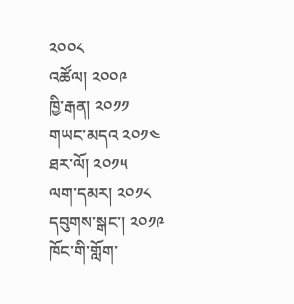༢༠༠༨
འཚོལ། ༢༠༠༩
ཁྱི་རྒན། ༢༠༡༡
གཡང་མདའ ༢༠༡༤
ཐར་ལོ། ༢༠༡༥
ལག་དམར། ༢༠༡༨
དབུགས་སྒང་། ༢༠༡༩
ཁོང་གི་གློག་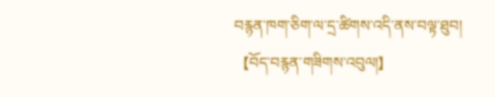བརྙན་ཁག་ཅིག་ལ་དྲ་ཚིགས་འདི་ནས་བལྟ་ཐུབ། 【བོད་བརྙན་གཟིགས་འབུལ།】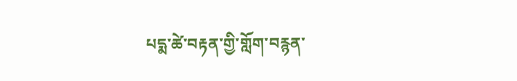པདྨ་ཚེ་བརྟན་གྱི་གློག་བརྙན་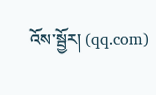འོས་སྦྱོར། (qq.com)